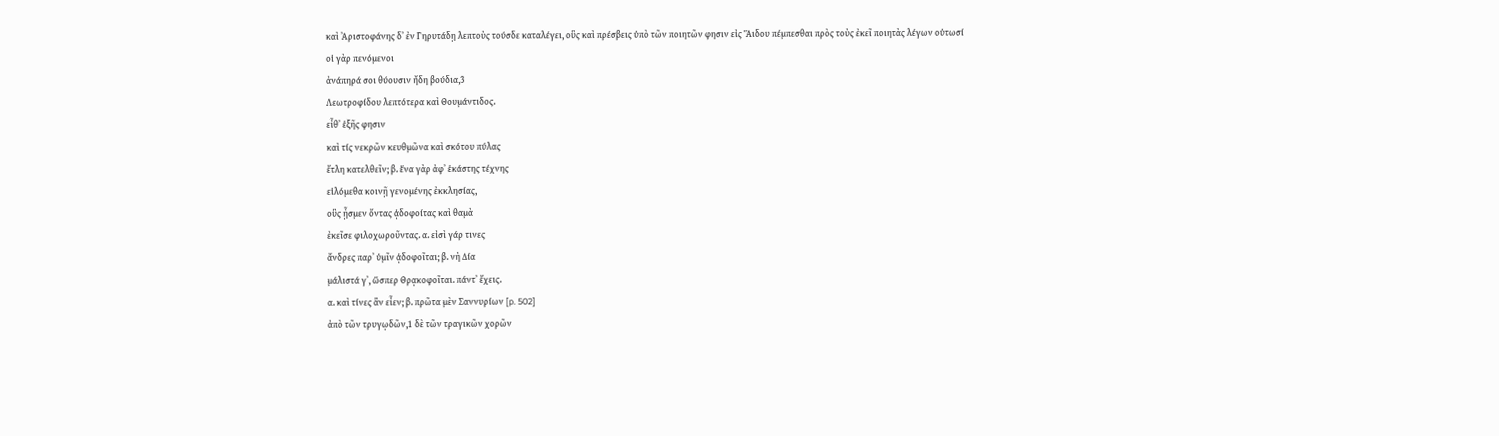καὶ Ἀριστοφάνης δ᾽ ἐν Γηρυτάδῃ λεπτοὺς τούσδε καταλέγει, οὓς καὶ πρέσβεις ὑπὸ τῶν ποιητῶν φησιν εἰς Ἅιδου πέμπεσθαι πρὸς τοὺς ἐκεῖ ποιητὰς λέγων οὑτωσί
οἱ γὰρ πενόμενοι
ἀνάπηρά σοι θύουσιν ἤδη βούδια,3
Λεωτροφίδου λεπτότερα καὶ Θουμάντιδος.
εἶθ᾽ ἑξῆς φησιν
καὶ τίς νεκρῶν κευθμῶνα καὶ σκότου πύλας
ἔτλη κατελθεῖν; β. ἕνα γὰρ ἀφ᾽ ἑκάστης τέχνης
εἱλόμεθα κοινῇ γενομένης ἐκκλησίας,
οὓς ᾖσμεν ὄντας ᾁδοφοίτας καὶ θαμὰ
ἐκεῖσε φιλοχωροῦντας. α. εἰσὶ γάρ τινες
ἄνδρες παρ᾽ ὑμῖν ᾁδοφοῖται; β. νὴ Δία
μάλιστά γ᾽, ὥσπερ Θρᾳκοφοῖται. πάντ᾽ ἔχεις.
α. καὶ τίνες ἂν εἶεν; β. πρῶτα μὲν Σαννυρίων [p. 502]
ἀπὸ τῶν τρυγῳδῶν,1 δὲ τῶν τραγικῶν χορῶν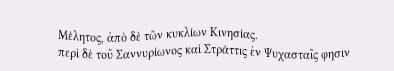Μέλητος, ἀπὸ δὲ τῶν κυκλίων Κινησίας.
περὶ δὲ τοῦ Σαννυρίωνος καὶ Στράττις ἐν Ψυχασταῖς φησιν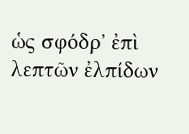ὡς σφόδρ᾽ ἐπὶ λεπτῶν ἐλπίδων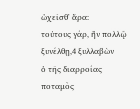ὠχεῖσθ᾽ ἄρα:
τούτους γάρ, ἢν πολλῷ ξυνέλθῃ,4 ξυλλαβὼν
ὁ τῆς διαρροίας ποταμὸς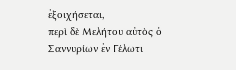ἐξοιχήσεται,
περὶ δὲ Μελήτου αὐτὸς ὁ Σαννυρίων ἐν Γέλωτι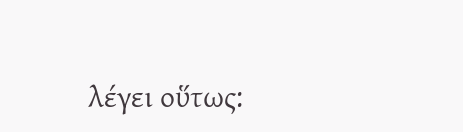λέγει οὕτως: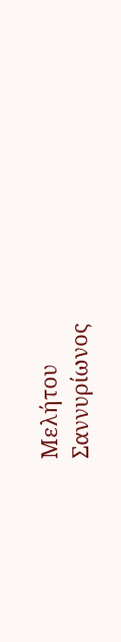Μελήτου
Σαννυρίωνος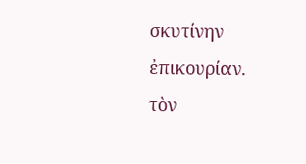σκυτίνην ἐπικουρίαν.
τὸν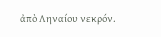ἀπὸ Ληναίου νεκρόν.